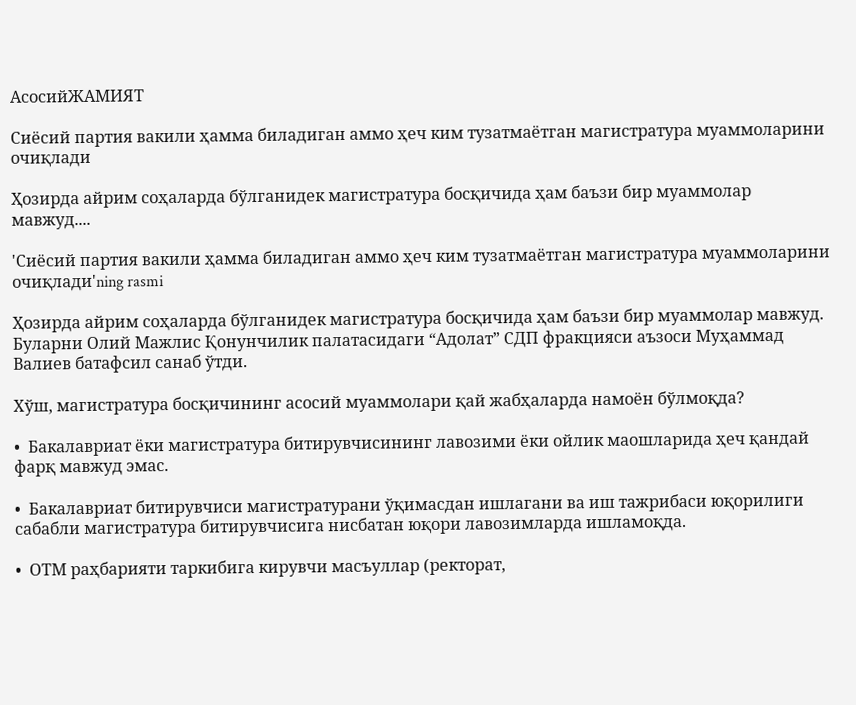АсосийЖАМИЯТ

Сиёсий партия вакили ҳамма биладиган аммо ҳеч ким тузатмаётган магистратура муаммоларини очиқлади

Ҳозирда айрим соҳаларда бўлганидек магистратура босқичида ҳам баъзи бир муаммолар мавжуд....

'Сиёсий партия вакили ҳамма биладиган аммо ҳеч ким тузатмаётган магистратура муаммоларини очиқлади'ning rasmi

Ҳозирда айрим соҳаларда бўлганидек магистратура босқичида ҳам баъзи бир муаммолар мавжуд. Буларни Олий Мажлис Қонунчилик палатасидаги “Адолат” СДП фракцияси аъзоси Муҳаммад Валиев батафсил санаб ўтди.

Хўш, магистратура босқичининг асосий муаммолари қай жабҳаларда намоён бўлмоқда?

•  Бакалавриат ёки магистратура битирувчисининг лавозими ёки ойлик маошларида ҳеч қандай фарқ мавжуд эмас.

•  Бакалавриат битирувчиси магистратурани ўқимасдан ишлагани ва иш тажрибаси юқорилиги сабабли магистратура битирувчисига нисбатан юқори лавозимларда ишламоқда.

•  ОТМ раҳбарияти таркибига кирувчи масъуллар (ректорат,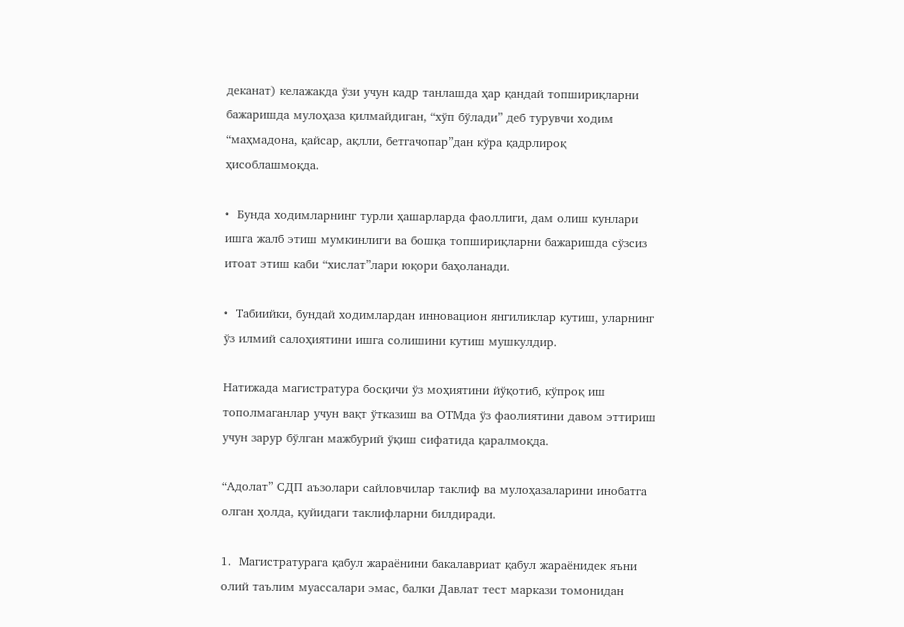деканат) келажакда ўзи учун кадр танлашда ҳар қандай топшириқларни бажаришда мулоҳаза қилмайдиган, “хўп бўлади” деб турувчи ходим “маҳмадона, қайсар, ақлли, бетгачопар”дан кўра қадрлироқ ҳисоблашмоқда.

•  Бунда ходимларнинг турли ҳашарларда фаоллиги, дам олиш кунлари ишга жалб этиш мумкинлиги ва бошқа топшириқларни бажаришда сўзсиз итоат этиш каби “хислат”лари юқори баҳоланади.

•  Табиийки, бундай ходимлардан инновацион янгиликлар кутиш, уларнинг ўз илмий салоҳиятини ишга солишини кутиш мушкулдир.

Натижада магистратура босқичи ўз моҳиятини йўқотиб, кўпроқ иш тополмаганлар учун вақт ўтказиш ва ОТМда ўз фаолиятини давом эттириш учун зарур бўлган мажбурий ўқиш сифатида қаралмоқда.

“Адолат” СДП аъзолари сайловчилар таклиф ва мулоҳазаларини инобатга олган ҳолда, қуйидаги таклифларни билдиради.

1.  Магистратурага қабул жараёнини бакалавриат қабул жараёнидек яъни олий таълим муассалари эмас, балки Давлат тест маркази томонидан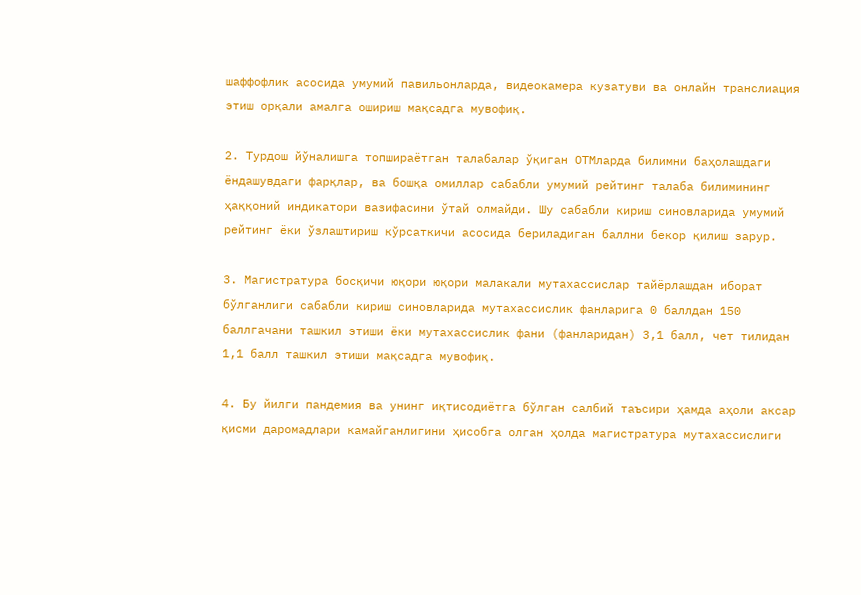шаффофлик асосида умумий павильонларда, видеокамера кузатуви ва онлайн транслиация этиш орқали амалга ошириш мақсадга мувофиқ.

2. Турдош йўналишга топшираётган талабалар ўқиган ОТМларда билимни баҳолашдаги ёндашувдаги фарқлар, ва бошқа омиллар сабабли умумий рейтинг талаба билимининг ҳаққоний индикатори вазифасини ўтай олмайди. Шу сабабли кириш синовларида умумий рейтинг ёки ўзлаштириш кўрсаткичи асосида бериладиган баллни бекор қилиш зарур.

3. Магистратура босқичи юқори юқори малакали мутахассислар тайёрлашдан иборат бўлганлиги сабабли кириш синовларида мутахассислик фанларига 0 баллдан 150 баллгачани ташкил этиши ёки мутахассислик фани (фанларидан) 3,1 балл, чет тилидан 1,1 балл ташкил этиши мақсадга мувофиқ.

4. Бу йилги пандемия ва унинг иқтисодиётга бўлган салбий таъсири ҳамда аҳоли аксар қисми даромадлари камайганлигини ҳисобга олган ҳолда магистратура мутахассислиги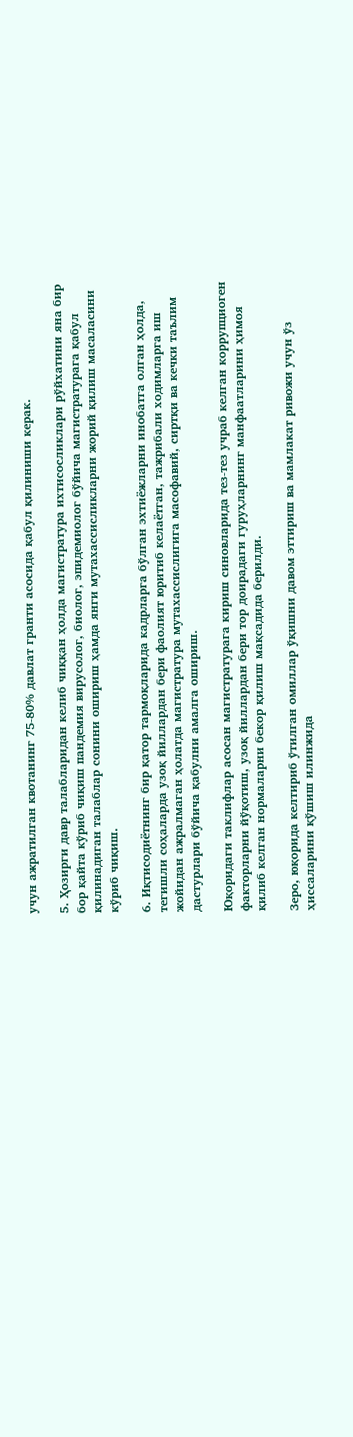учун ажратилган квотанинг 75-80% давлат гранти асосида қабул қилиниши керак.

5. Ҳозирги давр талабларидан келиб чиққан ҳолда магистратура ихтисосликлари рўйхатини яна бир бор қайта кўриб чиқиш пандемия вирусолог, биолог, эпидемиолог бўйича магистратурага қабул қилинадиган талаблар сонини ошириш ҳамда янги мутахассисликларни жорий қилиш масаласини кўриб чиқиш.

6. Иқтисодиётнинг бир қатор тармоқларида кадрларга бўлган эхтиёжларни инобатга олган ҳолда, тегишли соҳаларда узоқ йиллардан бери фаолият юритиб келаётган, тажрибали ходимларга иш жойидан ажралмаган ҳолатда магистратура мутахассислигига масофавий, сиртқи ва кечки таълим дастурлари бўйича қабулни амалга ошириш.

Юқоридаги таклифлар асосан магистратурага кириш синовларида тез-тез учраб келган коррупциоген факторларни йўқотиш, узоқ йиллардан бери тор доирадаги гуруҳларнинг манфаатларини ҳимоя қилиб келган нормаларни бекор қилиш мақсадида берилди.

Зеро, юқорида келтириб ўтилган омиллар ўқишни давом эттириш ва мамлакат ривожи учун ўз ҳиссаларини қўшиш илинжида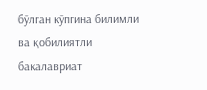бўлган кўпгина билимли ва қобилиятли бакалавриат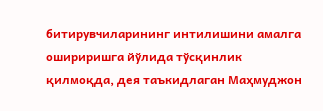битирувчиларининг интилишини амалга ошириришга йўлида тўсқинлик қилмоқда, дея таъкидлаган Маҳмуджон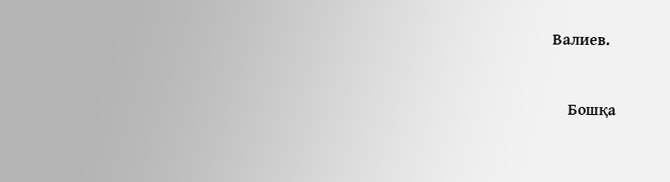Валиев.



    Бошқа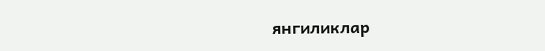янгиликлар